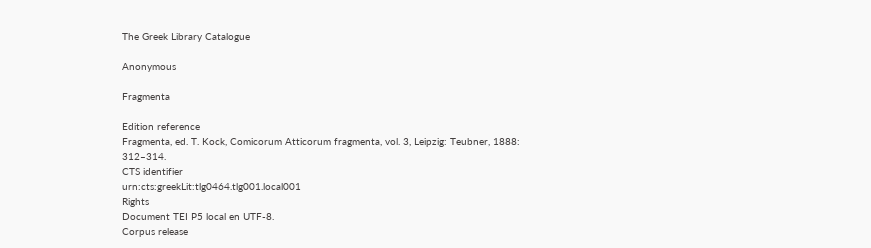The Greek Library Catalogue

Anonymous

Fragmenta

Edition reference
Fragmenta, ed. T. Kock, Comicorum Atticorum fragmenta, vol. 3, Leipzig: Teubner, 1888: 312–314.
CTS identifier
urn:cts:greekLit:tlg0464.tlg001.local001
Rights
Document TEI P5 local en UTF-8.
Corpus release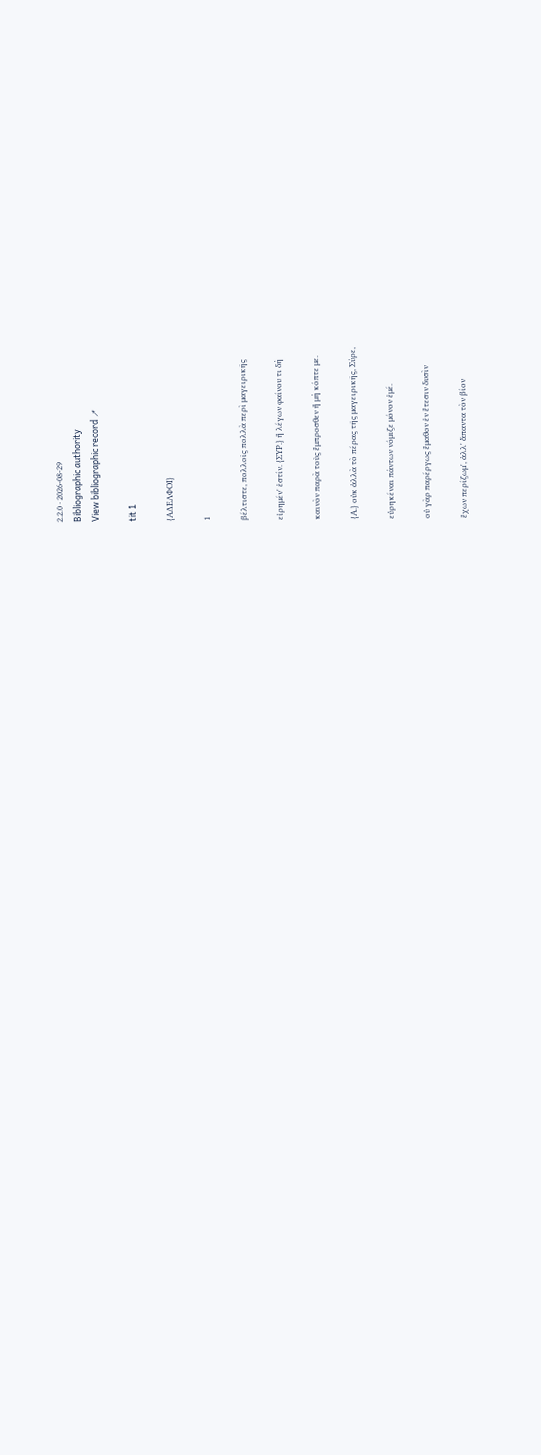2.2.0 · 2026-08-29
Bibliographic authority
View bibliographic record ↗

tit 1

{ΑΔΕΛΦΟΙ}

1

βέλτιστε, πολλοῖς πολλὰ περὶ μαγειρικῆς

εἰρημέν' ἐστίν. {ΣΥΡ.} ἢ λέγων φαίνου τι δὴ

καινὸν παρὰ τοὺς ἔμπροσθεν ἢ μὴ κόπτε με.

{Α.} οὐκ ἀλλὰ τὸ πέρας τῆς μαγειρικῆς, Σύρε,

εὑρηκέναι πάντων νόμιζε μόνον ἐμέ.

οὐ γὰρ παρέργως ἔμαθον ἐν ἔτεσιν δυσὶν

ἔχων περίζωμ', ἀλλ' ἅπαντα τὸν βίον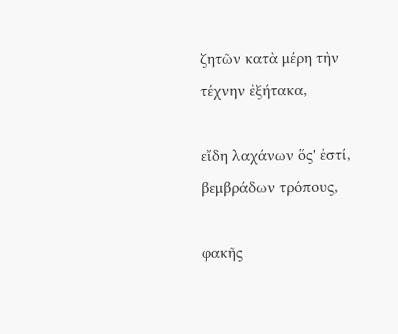ζητῶν κατὰ μέρη τὴν τέχνην ἐξήτακα,

εἴδη λαχάνων ὅς' ἐστί, βεμβράδων τρόπους,

φακῆς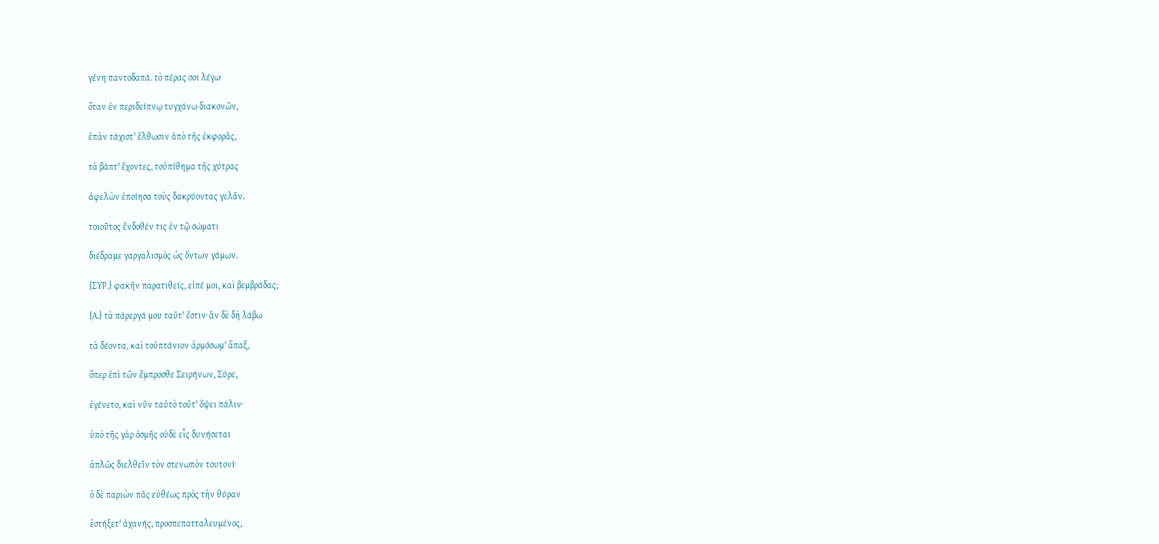γένη παντοδαπά. τὸ πέρας σοι λέγω·

ὅταν ἐν περιδείπνῳ τυγχάνω διακονῶν,

ἐπὰν τάχιστ' ἔλθωσιν ἀπὸ τῆς ἐκφορᾶς,

τὰ βάπτ' ἔχοντες, τοὐπίθημα τῆς χύτρας

ἀφελὼν ἐποίησα τοὺς δακρύοντας γελᾶν.

τοιοῦτος ἔνδοθέν τις ἐν τῷ σώματι

διέδραμε γαργαλισμὸς ὡς ὄντων γάμων.

{ΣΥΡ.} φακῆν παρατιθείς, εἰπέ μοι, καὶ βεμβράδας;

{Α.} τὰ πάρεργά μου ταῦτ' ἔστιν· ἂν δὲ δὴ λάβω

τὰ δέοντα, καὶ τοὐπτάνιον ἁρμόσωμ' ἅπαξ,

ὅπερ ἐπὶ τῶν ἔμπροσθε Σειρήνων, Σύρε,

ἐγένετο, καὶ νῦν ταὐτὸ τοῦτ' ὄψει πάλιν·

ὑπὸ τῆς γὰρ ὀσμῆς οὐδὲ εἷς δυνήσεται

ἁπλῶς διελθεῖν τὸν στενωπὸν τουτονί·

ὁ δὲ παριὼν πᾶς εὐθέως πρὸς τὴν θύραν

ἑστήξετ' ἀχανής, προσπεπατταλευμένος,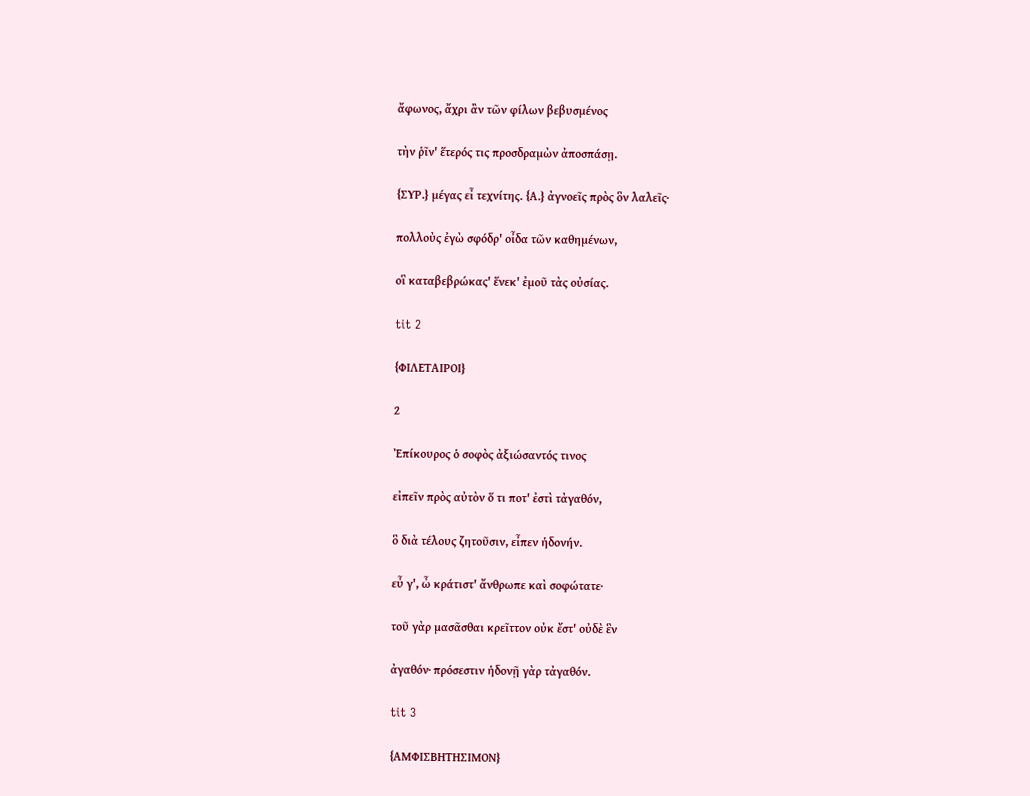ἄφωνος, ἄχρι ἂν τῶν φίλων βεβυσμένος

τὴν ῥῖν' ἕτερός τις προσδραμὼν ἀποσπάσῃ.

{ΣΥΡ.} μέγας εἶ τεχνίτης. {Α.} ἀγνοεῖς πρὸς ὃν λαλεῖς·

πολλοὺς ἐγὼ σφόδρ' οἶδα τῶν καθημένων,

οἳ καταβεβρώκας' ἕνεκ' ἐμοῦ τὰς οὐσίας.

tit 2

{ΦΙΛΕΤΑΙΡΟΙ}

2

Ἐπίκουρος ὁ σοφὸς ἀξιώσαντός τινος

εἰπεῖν πρὸς αὐτὸν ὅ τι ποτ' ἐστὶ τἀγαθόν,

ὃ διὰ τέλους ζητοῦσιν, εἶπεν ἡδονήν.

εὖ γ', ὦ κράτιστ' ἄνθρωπε καὶ σοφώτατε·

τοῦ γὰρ μασᾶσθαι κρεῖττον οὐκ ἔστ' οὐδὲ ἓν

ἀγαθόν· πρόσεστιν ἡδονῇ γὰρ τἀγαθόν.

tit 3

{ΑΜΦΙΣΒΗΤΗΣΙΜΟΝ}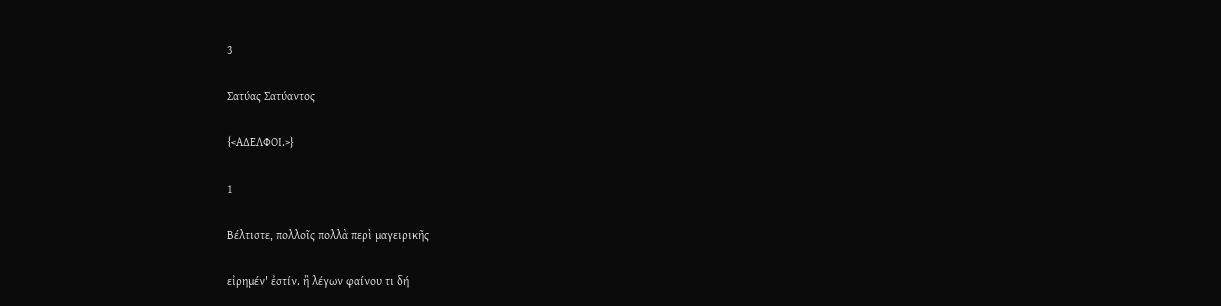3

Σατύας Σατύαντος

{<ΑΔΕΛΦΟΙ.>}

1

Βέλτιστε, πολλοῖς πολλὰ περὶ μαγειρικῆς

εἰρημέν' ἐστίν. ἢ λέγων φαίνου τι δή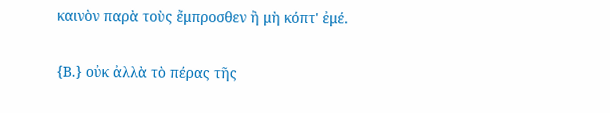καινὸν παρὰ τοὺς ἔμπροσθεν ἢ μὴ κόπτ' ἐμέ.

{Β.} οὐκ ἀλλὰ τὸ πέρας τῆς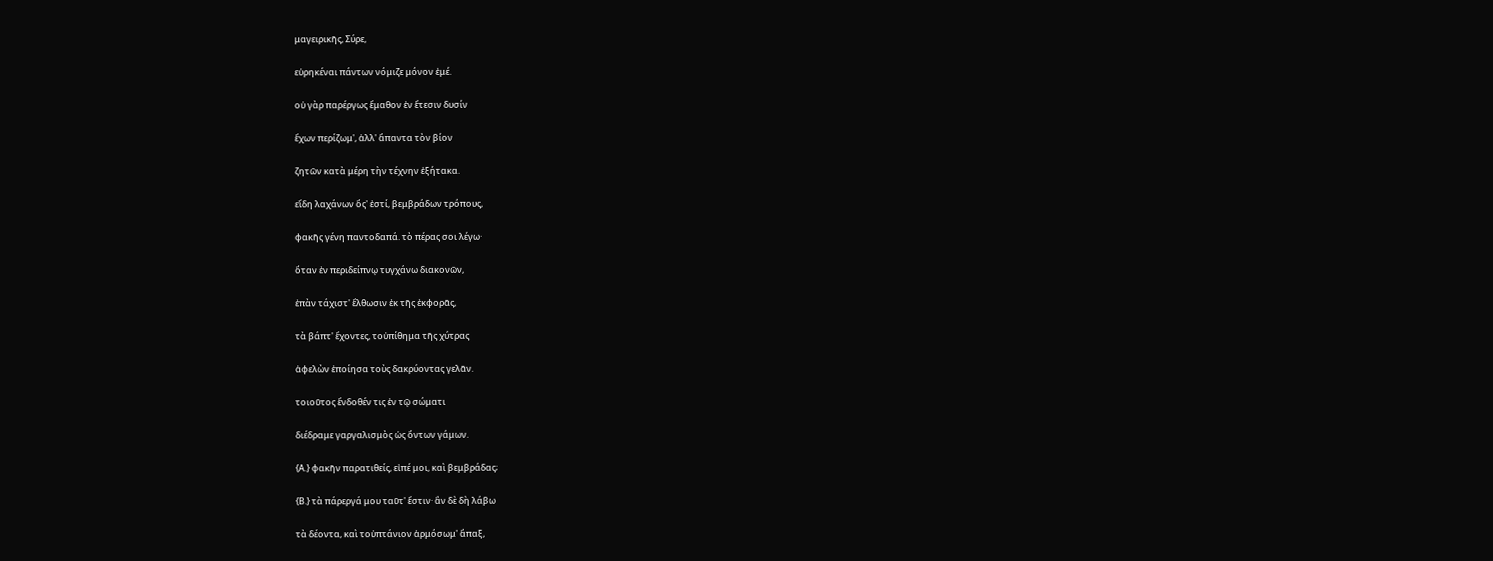μαγειρικῆς, Σύρε,

εὑρηκέναι πάντων νόμιζε μόνον ἐμέ.

οὐ γὰρ παρέργως ἔμαθον ἐν ἔτεσιν δυσίν

ἔχων περίζωμ', ἀλλ' ἅπαντα τὸν βίον

ζητῶν κατὰ μέρη τὴν τέχνην ἐξήτακα.

εἴδη λαχάνων ὅς' ἐστί, βεμβράδων τρόπους,

φακῆς γένη παντοδαπά. τὸ πέρας σοι λέγω·

ὅταν ἐν περιδείπνῳ τυγχάνω διακονῶν,

ἐπὰν τάχιστ' ἔλθωσιν ἐκ τῆς ἐκφορᾶς,

τὰ βάπτ' ἔχοντες, τοὐπίθημα τῆς χύτρας

ἀφελὼν ἐποίησα τοὺς δακρύοντας γελᾶν.

τοιοῦτος ἔνδοθέν τις ἐν τῷ σώματι

διέδραμε γαργαλισμὸς ὡς ὄντων γάμων.

{Α.} φακῆν παρατιθείς, εἰπέ μοι, καὶ βεμβράδας;

{Β.} τὰ πάρεργά μου ταῦτ' ἔστιν· ἂν δὲ δὴ λάβω

τὰ δέοντα, καὶ τοὐπτάνιον ἁρμόσωμ' ἅπαξ,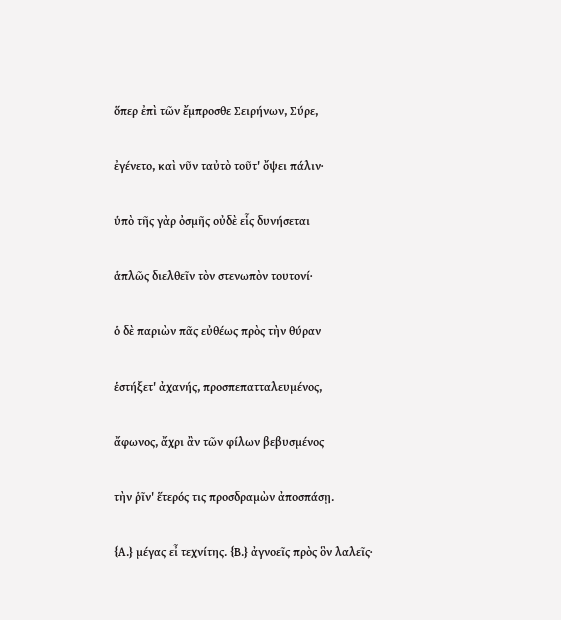ὅπερ ἐπὶ τῶν ἔμπροσθε Σειρήνων, Σύρε,

ἐγένετο, καὶ νῦν ταὐτὸ τοῦτ' ὄψει πάλιν·

ὑπὸ τῆς γὰρ ὀσμῆς οὐδὲ εἷς δυνήσεται

ἁπλῶς διελθεῖν τὸν στενωπὸν τουτονί·

ὁ δὲ παριὼν πᾶς εὐθέως πρὸς τὴν θύραν

ἑστήξετ' ἀχανής, προσπεπατταλευμένος,

ἄφωνος, ἄχρι ἂν τῶν φίλων βεβυσμένος

τὴν ῥῖν' ἕτερός τις προσδραμὼν ἀποσπάσῃ.

{Α.} μέγας εἶ τεχνίτης. {Β.} ἀγνοεῖς πρὸς ὃν λαλεῖς·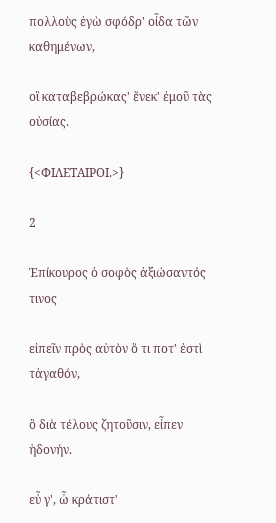πολλοὺς ἐγὼ σφόδρ' οἶδα τῶν καθημένων,

οἳ καταβεβρώκας' ἕνεκ' ἐμοῦ τὰς οὐσίας.

{<ΦΙΛΕΤΑΙΡΟΙ.>}

2

Ἐπίκουρος ὁ σοφὸς ἀξιώσαντός τινος

εἰπεῖν πρὸς αὐτὸν ὅ τι ποτ' ἐστὶ τἀγαθόν,

ὃ διὰ τέλους ζητοῦσιν, εἶπεν ἡδονήν.

εὖ γ', ὦ κράτιστ'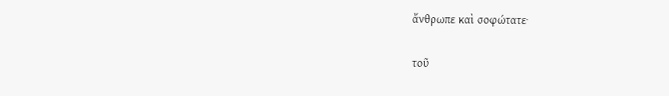ἄνθρωπε καὶ σοφώτατε·

τοῦ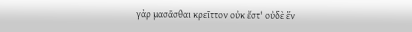γὰρ μασᾶσθαι κρεῖττον οὐκ ἔστ' οὐδὲ ἕν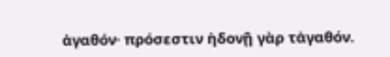ἀγαθόν· πρόσεστιν ἡδονῇ γὰρ τἀγαθόν.